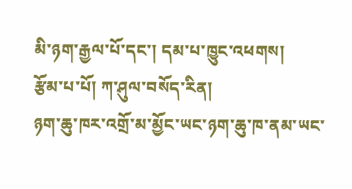མི་ཉག་རྒྱལ་པོ་དང་། དམ་པ་ཁྱུང་འཕགས།
རྩོམ་པ་པོ། ཀ་ཤུལ་བསོད་རིན།
ཉག་ཆུ་ཁར་འགྲོ་མ་མྱོང་ཡང་ཉག་ཆུ་ཁ་ནམ་ཡང་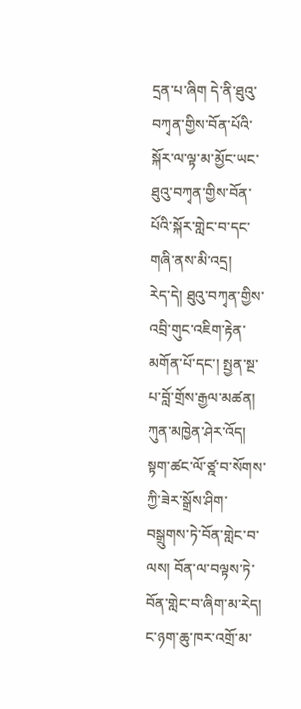དྲན་པ་ཞིག དེ་ནི་ཐུའུ་བཀྭན་གྱིས་བོན་པོའི་སྐོར་ལ་ལྟ་མ་མྱོང་ཡང་ཐུའུ་བཀྭན་གྱིས་བོན་པོའི་སྐོར་གླེང་བ་དང་གཞི་ནས་མི་འདྲ།
རེད་དེ། ཐུའུ་བཀྭན་གྱིས་འབྲི་གུང་འཇིག་རྟེན་མགོན་པོ་དང་། སྤྱན་སྔ་པ་བློ་གྲོས་རྒྱལ་མཚན། ཀུན་མཁྱེན་ཤེར་འོད། སྟག་ཚང་ལོ་ཙྰ་བ་སོགས་ཀྱི་ཟེར་སྒྲོས་ཤིག་བསྒྲུགས་ཏེ་བོན་གླེང་བ་ལས། བོན་ལ་བལྟས་ཏེ་བོན་གླེང་བ་ཞིག་མ་རེད། ང་ཉག་ཆུ་ཁར་འགྲོ་མ་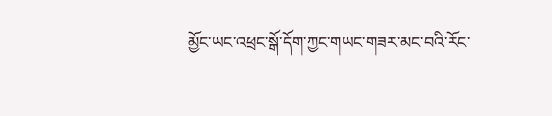མྱོང་ཡང་འཕྲང་སྒོ་དོག་ཀྱང་གཡང་གཟར་མང་བའི་རོང་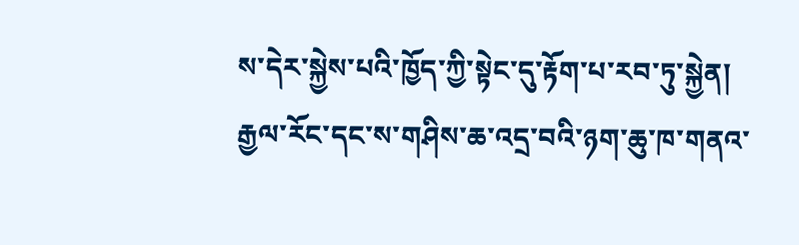ས་དེར་སྐྱེས་པའི་ཁྱོད་ཀྱི་སྟེང་དུ་རྟོག་པ་རབ་ཏུ་སྐྱེན།
རྒྱལ་རོང་དང་ས་གཤིས་ཆ་འདྲ་བའི་ཉག་ཆུ་ཁ་གནའ་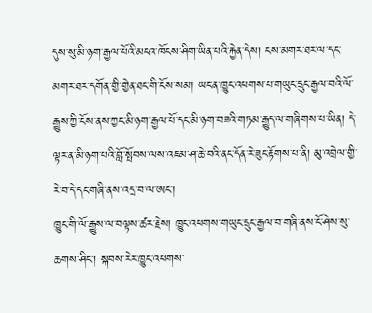དུས་སུ་མི་ཉག་རྒྱལ་པོའི་མངའ་ཁོངས་ཤིག་ཡིན་པའི་རྐྱེན་དེས། ངས་མགར་ཐར་ལ་དང་མགར་ཐར་དགོན་གྱི་གྱེན་ཐང་གི་ངོས་སམ། ཡང་ན་ཁྱུང་འཕགས་པ་གཡུང་དྲུང་རྒྱལ་བའི་ལོ་རྒྱུས་ཀྱི་ངོས་ནས་ཀྱང་མི་ཉག་རྒྱལ་པོ་དང་མི་ཉག་བཟའི་གཏམ་རྒྱུད་ལ་གཞིགས་པ་ཡིན། དེ་ལྟར་ན་མི་ཉག་པའི་བློ་སྤོབས་ལས་འཇམ་ཤ་ཆེ་བའི་ནང་དོན་རེ་ཟུང་རྟོགས་པ་ནི། མུ་འབྲེལ་གྱི་རེ་བ་དེ་དང་གཞི་ནས་འདྲ་བ་ལ་ཨང་།
ཁྱུང་གི་ལོ་རྒྱུས་ལ་བལྟས་ཚར་རྗེས། ཁྱུང་འཕགས་གཡུང་དྲུང་རྒྱལ་བ་གཞི་ནས་ངོ་ཤེས་སུ་ཆགས་ཤིང་། སྐབས་རེར་ཁྱུང་འཕགས་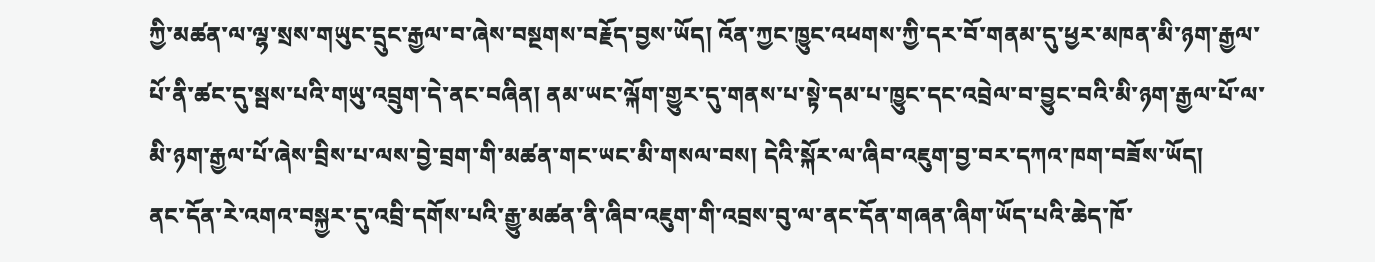ཀྱི་མཚན་ལ་ལྷ་སྲས་གཡུང་དྲུང་རྒྱལ་བ་ཞེས་བསྔགས་བརྗོད་བྱས་ཡོད། འོན་ཀྱང་ཁྱུང་འཕགས་ཀྱི་དར་བོ་གནམ་དུ་ཕྱར་མཁན་མི་ཉག་རྒྱལ་པོ་ནི་ཚང་དུ་སྦས་པའི་གཡུ་འབྲུག་དེ་ནང་བཞིན། ནམ་ཡང་ལྐོག་གྱུར་དུ་གནས་པ་སྟེ་དམ་པ་ཁྱུང་དང་འབྲེལ་བ་བྱུང་བའི་མི་ཉག་རྒྱལ་པོ་ལ་མི་ཉག་རྒྱལ་པོ་ཞེས་བྲིས་པ་ལས་བྱེ་བྲག་གི་མཚན་གང་ཡང་མི་གསལ་བས། དེའི་སྐོར་ལ་ཞིབ་འཇུག་བྱ་བར་དཀའ་ཁག་བཟོས་ཡོད།
ནང་དོན་རེ་འགའ་བསྐྱར་དུ་འབྲི་དགོས་པའི་རྒྱུ་མཚན་ནི་ཞིབ་འཇུག་གི་འབྲས་བུ་ལ་ནང་དོན་གཞན་ཞིག་ཡོད་པའི་ཆེད་ཁོ་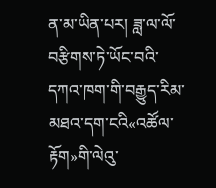ན་མ་ཡིན་པར། ཟླ་ལ་ལོ་བརྩིགས་ཏེ་ཡོང་བའི་དཀའ་ཁག་གི་བརྒྱུད་རིམ་མཐའ་དག་ངའི«འཚོལ་རྟོག»གི་ལེའུ་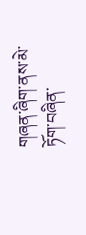གཞན་ཞིག་ནས་མེ་ཏོག་བཞིན་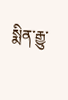སྨིན་རྒྱུ་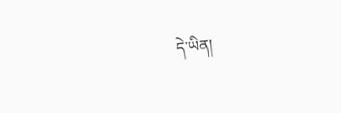དེ་ཡིན།